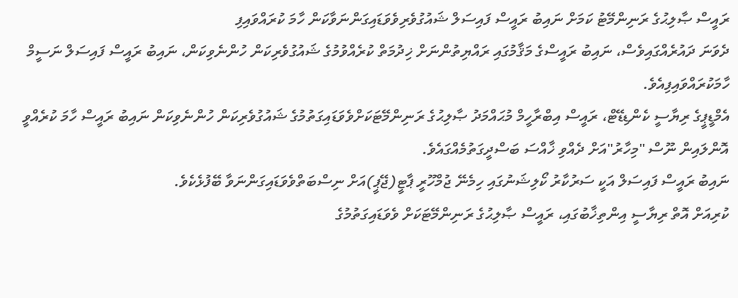ރައީސް ޞާލިޙުގެ ރަނިންމޭޓު ކަމަށް ނައިބު ރައީސް ފައިސަލް ޝައުގުވެރިވެވަޑައިގަންނަވާކަން ހާމަ ކުރައްވައިފި
ދެވަނަ ދައުރެއްގައިވެސް، ނައިބު ރައީސްގެ މަޤާމުގައި ރައްޔިތުންނަށް ޚިދުމަތް ކުރެއްވުމުގެ ޝައުގުވެރިކަން ހުންނެވިކަން، ނައިބު ރައީސް ފައިސަލް ނަސީމް ހާމަކުރައްވައިފިއެވެ.
އެމްޑީޕީގެ ރިޔާސީ ކެންޑިޑޭޓް، ރައީސް އިބްރާހީމް މުޙައްމަދު ޞާލިޙުގެ ރަނިންމޭޓަކަށްވެވަޑައިގަތުމުގެ ޝައުގުވެރިކަން ހުންނެވިކަން ނައިބު ރައީސް ހާމަ ކުރެއްވީ އޮންލައިން ނޫސް "މިހާރު"އަށް ދެއްވި ޚާއްސަ ބަސްދީގަތުމެއްގައެވެ.
ނައިބު ރައީސް ފައިސަލް އަކީ ސަރުކާރު ކޯލިޝަނުގައި ހިމެނޭ ޖުމްހޫރީ ޕާޓީ(ޖޭޕީ)އަށް ނިސްބަތްވެވަޑައިގަންނަވާ ބޭފުޅެކެވެ.
ކުރިއަށް އޮތް ރިޔާސީ އިންތިޚާބުގައި، ރައީސް ޞާލިޙުގެ ރަނިންމޭޓަކަށް ވެވަޑައިގަތުމުގެ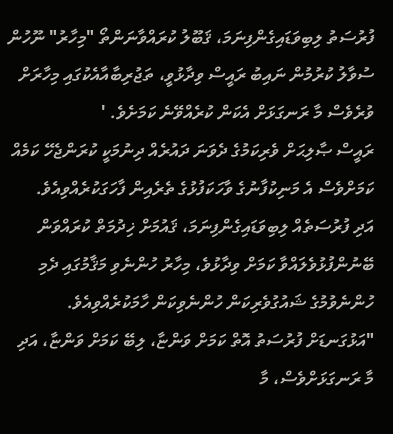ފުރުސަތު ލިބިވަޑައިގެންފިނަމަ، ޤަބޫލު ކުރައްވާނަންތޯ "މިހާރު" ނޫހުން ސުވާލު ކުރުމުން ނައިބު ރައީސް ވިދާޅުވީ، ތަޖުރިބާއާއެކުގައި މިހާރަށް ވުރެވެސް މާ ރަނގަޅަށް އެކަން ކުރެއްވޭނެ ކަމަށެވެ. '
ރައީސް ޞާލިޙަށް ވެރިކަމުގެ ދެވަނަ ދައުރެއް ދިނުމަކީ ކުރަންޖެހޭ ކަމެއް ކަމަށްވެސް އެ މަނިކުފާނުގެ ވާހަކަފުޅުގެ ތެރެއިން ފާހަގަކުރެއްވިއެވެ.
އަދި ފުރުސަތެއް ލިބިވަޑައިގެންފިނަމަ، ޤައުމަށް ޚިދުމަތް ކުރައްވަން ބޭނުންފުޅުވެލައްވާ ކަމަށް ވިދާޅުވެ، މިހާރު ހުންނެވި މަޤާމުގައި ދެމި ހުންނެވުމުގެ ޝައުގުވެރިކަން ހުންނެވިކަން ހާމަކުރެއްވިއެވެ.
"އަޅުގަނޑަށް ފުރުސަތު އޮތް ކަމަށް ވަންޏާ، ލިބޭ ކަމަށް ވަންޏާ، އަދި މާ ރަނގަޅަށްވެސް، މާ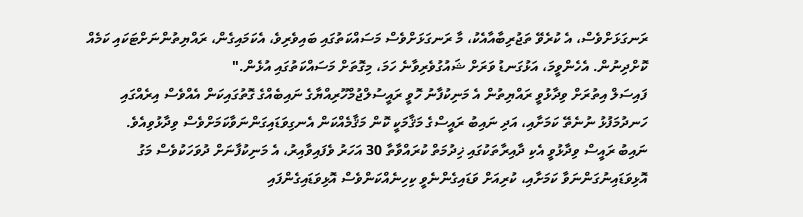ރަނގަޅަށްވެސް، އެ ކުރެވޭ ތަޖުރިބާއާއެކު، މާ ރަނގަޅަށްވެސް މަސައްކަތުގައި ބައިވެރިވެ، އެކަމައިގެން، ރައްޔިތުންނަށްޓަކައި ކަމެއް ކޮށްދިނުން. އެހެންވީމަ، އަޅުގަނޑު ވަރަށް ޝައުގުވެރިވާނެ ހަމަ، މިގޮތަށް މަސައްކަތުގައި އުޅެން."
ފައިސަލް އިތުރަށް ވިދާޅުވީ ރައްޔިތުން އެ މަނިކުފާނު ހޮވީ ރައީސުލްޖުމްހޫރިއްޔާގެ ނައިބެއްގެ ގޮތުގައިކަން އެއްވެސް އިރެއްގައި ހަނދުމަފުޅު ނުނެތޭ ކަމަށާއި، އަދި ނައިބު ރައީސްގެ މަޤާމަކީ ކޮން މަޤާމެއްކަން އެނގިވަޑައިގަންނަވާކަމަށްވެސް ވިދާޅުވިއެވެ.
ނައިބު ރައީސް ވިދާޅުވީ އެކި ދާއިރާތަކުގައި ޚިދުމަތް ކުރައްވާތާ 30 އަހަރު ވެފައިވާއިރު، އެ މަނިކުފާނަށް ދުވަހަކުވެސް މަގު އޮޅިވަޑައިނުގަންނަވާ ކަމަށާއި، ކުރިއަށް ވަޑައިގެންނެވީ ކިހިނެއްކަންވެސް އޮޅިވަޑައިގެންފައި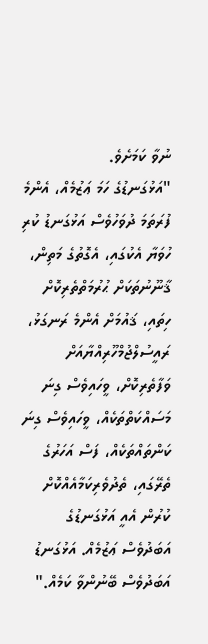ނުވާ ކަމަށެވެ.
"އަޅުގަނޑުގެ ހަމަ ޢަޒުމެއް، އެންމެ ފުރަތަމަ ދުވަހުވެސް އަޅުގަނޑު ކުރި ހުވަޔާ އެކުގައި، އެގޮތުގެ މަތިން، ޤާނޫނުތަކަށް ޙުރުމަތްތެރިކޮށް ހިތައި، ޤައުމަށް އެންމެ ރަނގަޅު، ރައީސުލްޖުމްހޫރިއްޔާއަށް ވަފާތެރިކޮށް، ވީހައިވެސް ގިނަ މަސައްކަތްތަކެއް، ވީހައިވެސް ގިނަ ކަންތައްތަކެއް، ފަސް އަހަރުގެ ތެރޭގައި، ތެދުވެރިކަމާއެއްކޮށް ކުރުން އެއީ އަޅުގަނޑުގެ އަބަދުވެސް ޢަޒުމެއް. އަޅުގަނޑު އަބަދުވެސް ބޭނުންވާ ކަމެއް."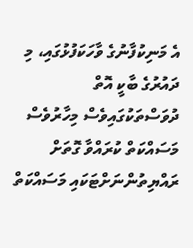އެ މަނިކުފާނުގެ ވާހަކަފުޅުގައި، މި ދައުރުގެ ބާކީ އޮތް ދުވަސްތަކުގައިވެސް މިހާރުވެސް މަސައްކަތް ކުރައްވާ ގޮތަށް ރައްޔިތުންނަށްޓަކައި މަސައްކަތް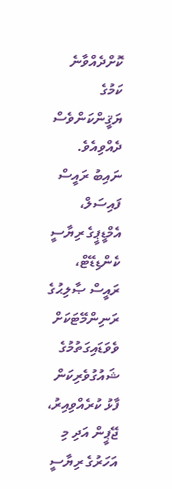ކޮށްދެއްވާނެ ކަމުގެ ޔަޤީންކަންވެސް ދެއްވިއެވެ.
ނައިބު ރައީސް ފައިސަލް، އެމްޑީޕީގެ ރިޔާސީ ކެންޑިޑޭޓް، ރައީސް ޞާލިޙުގެ ރަނިންމޭޓަކަށް ވެވަޑައިގަތުމުގެ ޝައުގުވެރިކަން ފާޅު ކުރެއްވިއިރު، ޖޭޕީން އަދި މި އަހަރުގެ ރިޔާސީ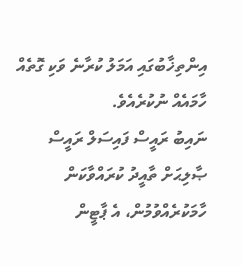އިންތިޚާބުގައި އަމަލު ކުރާނެ ވަކި ގޮތެއް ހާމައެއް ނުކުރެއެވެ.
ނައިބު ރައީސް ފައިސަލް ރައީސް ޞާލިޙަށް ތާއީދު ކުރައްވާކަން ހާމަކުރެއްވުމުން، އެ ޕާޓީން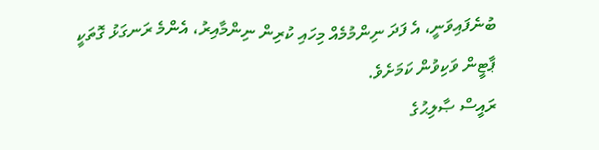ބުނެފައިވަނީ، އެ ފަދަ ނިންމުމެއް މިހައި ކުރިން ނިންމާއިރު، އެންމެ ރަނގަޅު ގޮތަކީ ޕާޓީން ވަކިވުން ކަމަށެވެ.
ރައީސް ޞާލިޙުގެ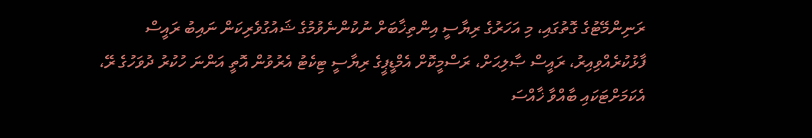ރަނިންމޭޓުގެ ގޮތުގައި، މި އަހަރުގެ ރިޔާސީ އިންތިޚާބަށް ނުކުންނެވުމުގެ ޝައުގުވެރިކަން ނައިބު ރައީސް ފާޅުކުރެއްވިއިރު، ރައީސް ޞާލިޙަށް، ރަސްމީކޮށް އެމްޑީޕީގެ ރިޔާސީ ޓިކެޓު އެރުވުން އޮތީ އަންނަ ހުކުރު ދުވަހުގެ ރޭ، އެކަމަށްޓަކައި ބާއްވާ ޚާއްސަ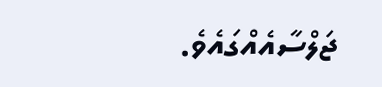ޖަލްސާއެއްގައެވެ.